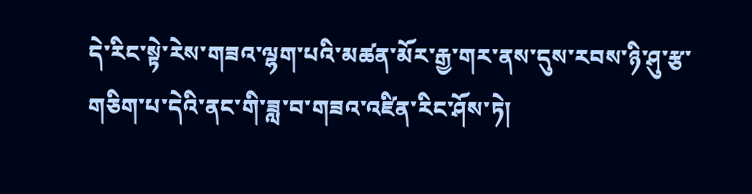དེ་རིང་སྟེ་རེས་གཟའ་ལྷག་པའི་མཚན་མོར་རྒྱ་གར་ནས་དུས་རབས་ཉི་ཤུ་རྩ་གཅིག་པ་དེའི་ནང་གི་ཟླ་བ་གཟའ་འཛིན་རིང་ཤོས་ཏེ།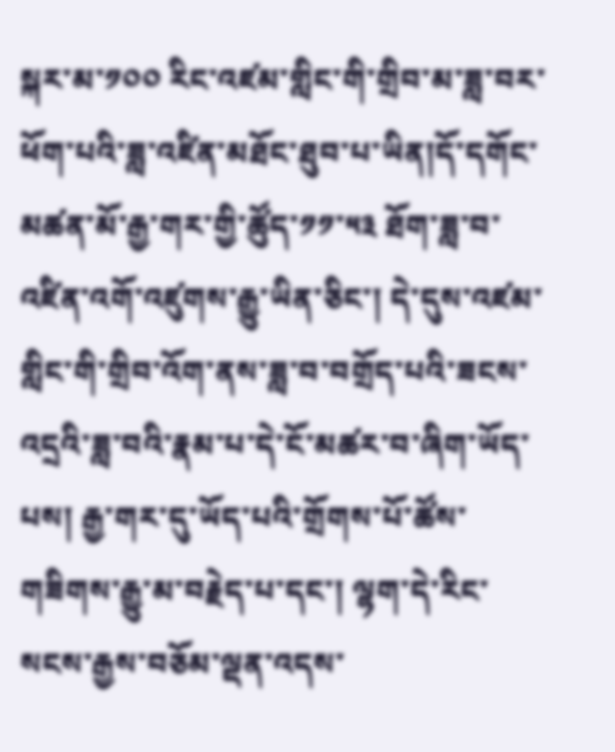སྐར་མ་༡༠༠ རིང་འཛམ་གླིང་གི་གྲིབ་མ་ཟླ་བར་ཕོག་པའི་ཟླ་འཛིན་མཐོང་ཐུབ་པ་ཡིན།དོ་དགོང་མཚན་མོ་རྒྱ་གར་གྱི་ཚོུད་༡༡་༥༣ ཐོག་ཟླ་བ་འཛིན་འགོ་འཛུགས་རྒྱུ་ཡིན་ཅིང་། དེ་དུས་འཛམ་གླིང་གི་གྲིབ་འོག་ནས་ཟླ་བ་བགྲོད་པའི་ཟངས་འདྲའི་ཟླ་བའི་རྣམ་པ་དེ་ངོ་མཚར་བ་ཞིག་ཡོད་པས། རྒྱ་གར་དུ་ཡོད་པའི་གྲོགས་པོ་ཚོས་གཟིགས་རྒྱུ་མ་བརྗེད་པ་དང་། ལྷག་དེ་རིང་སངས་རྒྱས་བཅོམ་ལྡན་འདས་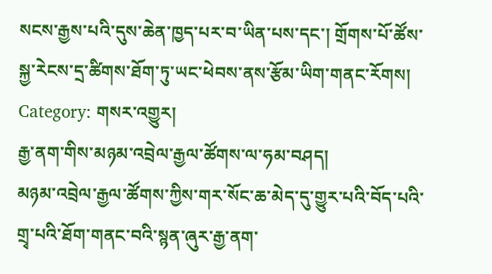སངས་རྒྱས་པའི་དུས་ཆེན་ཁྱད་པར་བ་ཡིན་པས་དང་། གྲོགས་པོ་ཚོས་སྐྱ་རེངས་དྲ་ཚིགས་ཐོག་ཏུ་ཡང་ཕེབས་ནས་རྩོམ་ཡིག་གནང་རོགས།
Category: གསར་འགྱུར།
རྒྱ་ནག་གིས་མཉམ་འབྲེལ་རྒྱལ་ཚོགས་ལ་ཧམ་བཤད།
མཉམ་འབྲེལ་རྒྱལ་ཚོགས་ཀྱིས་གར་སོང་ཆ་མེད་དུ་གྱུར་པའི་བོད་པའི་གྲྭ་པའི་ཐོག་གནང་བའི་སྙན་ཞུར་རྒྱ་ནག་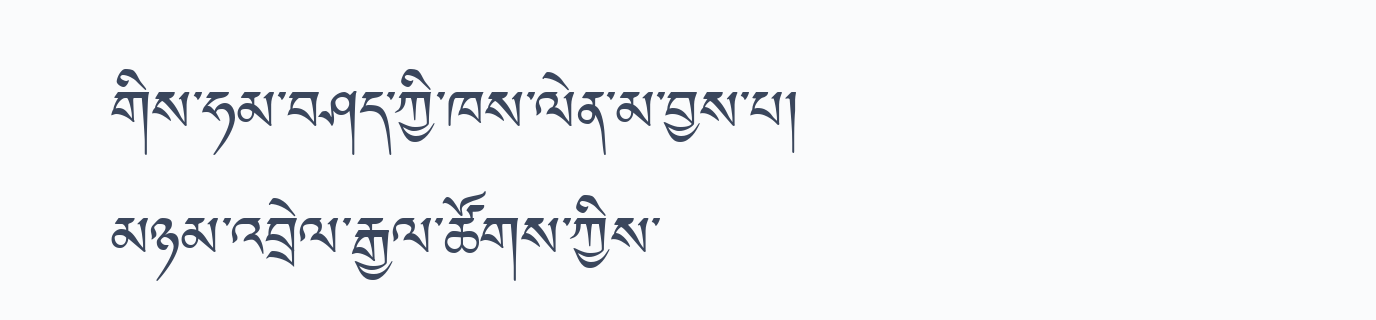གིས་ཧམ་བཤད་ཀྱི་ཁས་ལེན་མ་བྱས་པ། མཉམ་འབྲེལ་རྒྱལ་ཚོགས་ཀྱིས་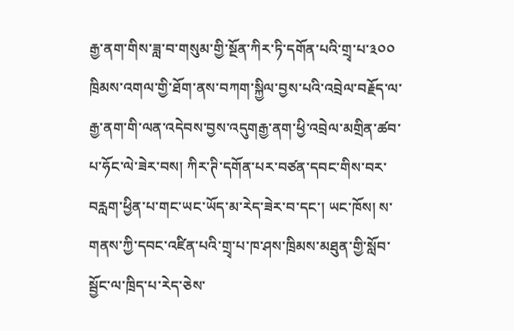རྒྱ་ནག་གིས་ཟླ་བ་གསུམ་གྱི་སྔོན་ཀིར་ཏི་དགོན་པའི་གྲྭ་པ་༣༠༠ ཁྲིམས་འགལ་གྱི་ཐོག་ནས་བཀག་སྐྱིལ་བྱས་པའི་འབྲེལ་བརྗོད་ལ་རྒྱ་ནག་གི་ལན་འདེབས་བྱས་འདུགརྒྱ་ནག་ཕྱི་འབྲེལ་མགྲིན་ཚབ་པ་ཧོང་ལེ་ཟེར་བས། ཀིར་ཊི་དགོན་པར་བཙན་དབང་གིས་བར་བརླག་ཕྱིན་པ་གང་ཡང་ཡོད་མ་རེད་ཟེར་བ་དང་། ཡང་ཁོས། ས་གནས་ཀྱི་དབང་འཛིན་པའི་གྲྭ་པ་ཁ་ཤས་ཁྲིམས་མཐུན་གྱི་སློབ་སྦྱོང་ལ་ཁྲིད་པ་རེད་ཅེས་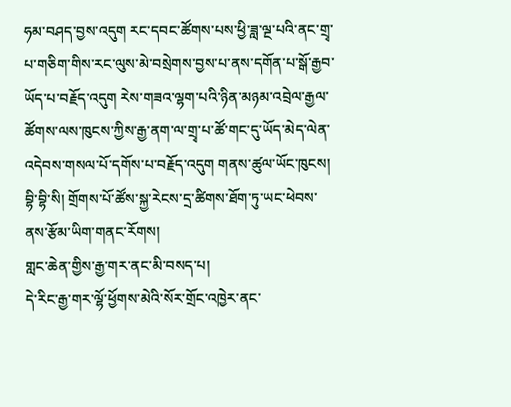ཧམ་བཤད་བྱས་འདུག རང་དབང་ཚོགས་པས་ཕྱི་ཟླ་ལྔ་པའི་ནང་གྲྭ་པ་གཅིག་གིས་རང་ལུས་མེ་བསྲེགས་བྱས་པ་ནས་དགོན་པ་སྒོ་རྒྱབ་ཡོད་པ་བརྗོད་འདུག རེས་གཟའ་ལྷག་པའི་ཉིན་མཉམ་འབྲེལ་རྒྱལ་ཚོགས་ལས་ཁུངས་ཀྱིས་རྒྱ་ནག་ལ་གྲྭ་པ་ཚོ་གང་དུ་ཡོད་མེད་ལེན་འདེབས་གསལ་པོ་དགོས་པ་བརྗོད་འདུག གནས་ཚུལ་ཡོང་ཁུངས། བྷི་བྷི་སི། གྲོགས་པོ་ཚོས་སྐྱ་རེངས་དྲ་ཚིགས་ཐོག་ཏུ་ཡང་ཕེབས་ནས་རྩོམ་ཡིག་གནང་རོགས།
གླང་ཆེན་གྱིས་རྒྱ་གར་ནང་མི་བསད་པ།
དེ་རིང་རྒྱ་གར་ལྷོ་ཕྱོགས་མེའི་སོར་གྲོང་འཁྱེར་ནང་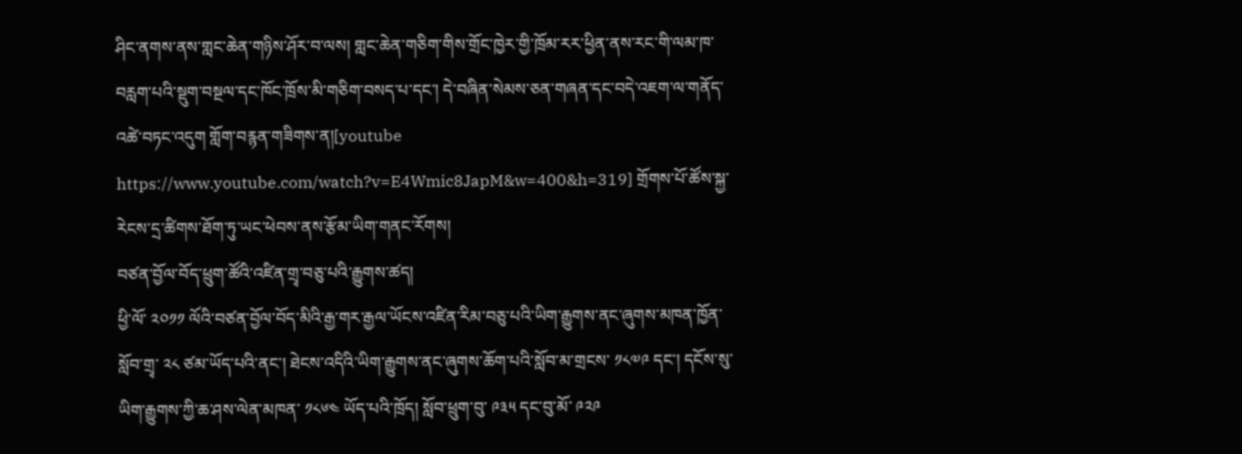ཤིང་ནགས་ནས་གླང་ཆེན་གཉིས་ཤོར་བ་ལས། གླང་ཆེན་གཅིག་གིས་གྲོང་ཁྱེར་གྱི་ཁྲོམ་རར་ཕྱིན་ནས་རང་གི་ལམ་ཁ་བརླག་པའི་སྡུག་བསྔལ་དང་ཁོང་ཁྲོས་མི་གཅིག་བསད་པ་དང་། དེ་བཞིན་སེམས་ཅན་གཞན་དང་བདེ་འཇག་ལ་གནོད་འཚེ་བཏང་འདུག གློག་བརྙན་གཟིགས་ན།[youtube https://www.youtube.com/watch?v=E4Wmic8JapM&w=400&h=319] གྲོགས་པོ་ཚོས་སྐྱ་རེངས་དྲ་ཚིགས་ཐོག་ཏུ་ཡང་ཕེབས་ནས་རྩོམ་ཡིག་གནང་རོགས།
བཙན་བྱོལ་བོད་ཕྲུག་ཚོའི་འཛིན་གྲྭ་བཅུ་པའི་རྒྱུགས་ཚད།
ཕྱི་ལོ་ ༢༠༡༡ ལོའི་བཙན་བྱོལ་བོད་མིའི་རྒྱ་གར་རྒྱལ་ཡོངས་འཛིན་རིམ་བཅུ་པའི་ཡིག་རྒྱུགས་ནང་ཞུགས་མཁན་ཁྱོན་སློབ་གྲྭ་ ༢༨ ཙམ་ཡོད་པའི་ནང་། ཐེངས་འདིའི་ཡིག་རྒྱུགས་ནང་ཞུགས་ཆོག་པའི་སློབ་མ་གྲངས་ ༡༨༧༩ དང་། དངོས་སུ་ཡིག་རྒྱུགས་ཀྱི་ཆ་ཤས་ལེན་མཁན་ ༡༨༦༤ ཡོད་པའི་ཁྲོད། སློབ་ཕྲུག་བུ་ ༩༣༥ དང་བུ་མོ་ ༩༢༩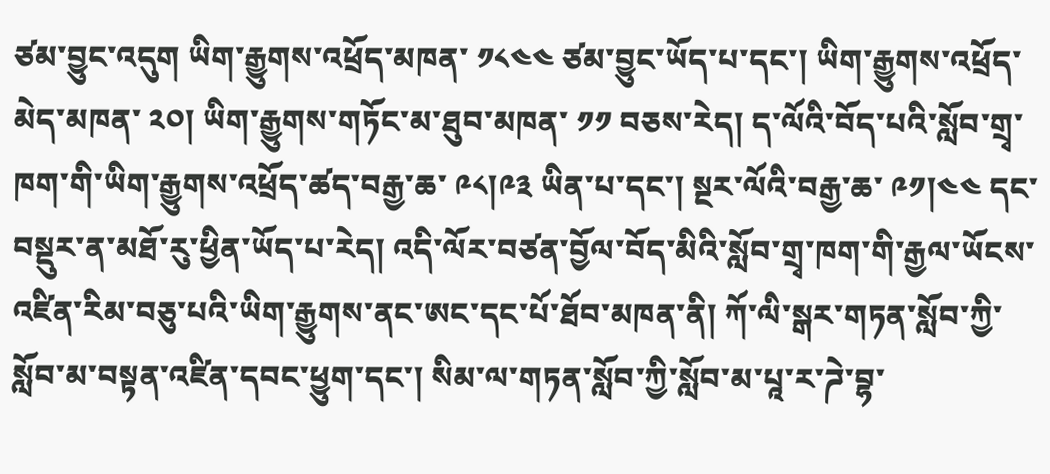ཙམ་བྱུང་འདུག ཡིག་རྒྱུགས་འཕྲོད་མཁན་ ༡༨༤༤ ཙམ་བྱུང་ཡོད་པ་དང་། ཡིག་རྒྱུགས་འཕྲོད་མེད་མཁན་ ༢༠། ཡིག་རྒྱུགས་གཏོང་མ་ཐུབ་མཁན་ ༡༡ བཅས་རེད། ད་ལོའི་བོད་པའི་སློབ་གྲྭ་ཁག་གི་ཡིག་རྒྱུགས་འཕྲོད་ཚད་བརྒྱ་ཆ་ ༩༨།༩༣ ཡིན་པ་དང་། སྔར་ལོའི་བརྒྱ་ཆ་ ༩༡།༤༤ དང་བསྡུར་ན་མཐོ་རུ་ཕྱིན་ཡོད་པ་རེད། འདི་ལོར་བཙན་བྱོལ་བོད་མིའི་སློབ་གྲྭ་ཁག་གི་རྒྱལ་ཡོངས་འཛིན་རིམ་བཅུ་པའི་ཡིག་རྒྱུགས་ནང་ཨང་དང་པོ་ཐོབ་མཁན་ནི། ཀོ་ལི་སྒར་གཏན་སློབ་ཀྱི་སློབ་མ་བསྟན་འཛིན་དབང་ཕྱུག་དང་། སིམ་ལ་གཏན་སློབ་ཀྱི་སློབ་མ་པཱ་ར་ཌེ་བྷ་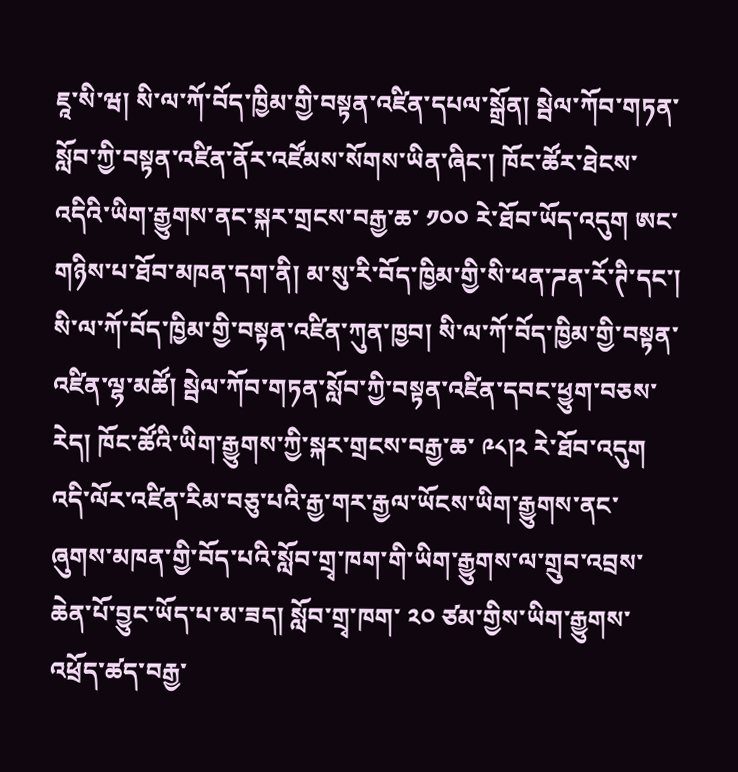ཇཱ་སི་ཝ། སི་ལ་ཀོ་བོད་ཁྱིམ་གྱི་བསྟན་འཛིན་དཔལ་སྒྲོན། སྦེལ་ཀོབ་གཏན་སློབ་ཀྱི་བསྟན་འཛིན་ནོར་འཛོམས་སོགས་ཡིན་ཞིང་། ཁོང་ཚོར་ཐེངས་འདིའི་ཡིག་རྒྱུགས་ནང་སྐར་གྲངས་བརྒྱ་ཆ་ ༡༠༠ རེ་ཐོབ་ཡོད་འདུག ཨང་གཉིས་པ་ཐོབ་མཁན་དག་ནི། མ་སུ་རི་བོད་ཁྱིམ་གྱི་སི་ཕན་ཌན་རོ་ཊི་དང་། སི་ལ་ཀོ་བོད་ཁྱིམ་གྱི་བསྟན་འཛིན་ཀུན་ཁྱབ། སི་ལ་ཀོ་བོད་ཁྱིམ་གྱི་བསྟན་འཛིན་ལྷ་མཚོ། སྦེལ་ཀོབ་གཏན་སློབ་ཀྱི་བསྟན་འཛིན་དབང་ཕྱུག་བཅས་རེད། ཁོང་ཚོའི་ཡིག་རྒྱུགས་ཀྱི་སྐར་གྲངས་བརྒྱ་ཆ་ ༩༨།༢ རེ་ཐོབ་འདུག འདི་ལོར་འཛིན་རིམ་བཅུ་པའི་རྒྱ་གར་རྒྱལ་ཡོངས་ཡིག་རྒྱུགས་ནང་ཞུགས་མཁན་གྱི་བོད་པའི་སློབ་གྲྭ་ཁག་གི་ཡིག་རྒྱུགས་ལ་གྲུབ་འབྲས་ཆེན་པོ་བྱུང་ཡོད་པ་མ་ཟད། སློབ་གྲྭ་ཁག་ ༢༠ ཙམ་གྱིས་ཡིག་རྒྱུགས་འཕྲོད་ཚད་བརྒྱ་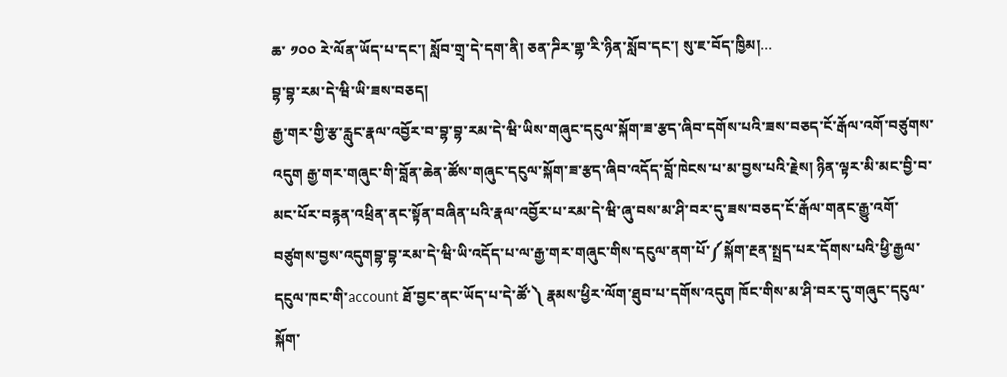ཆ་ ༡༠༠ རེ་ལོན་ཡོད་པ་དང་། སློབ་གྲྭ་དེ་དག་ནི། ཅན་ཌིར་གྷ་རི་ཉིན་སློབ་དང་། སུ་ཇ་བོད་ཁྱིམ།…
བྷ་བྷ་རམ་དེ་ཝི་ཡི་ཟས་བཅད།
རྒྱ་གར་གྱི་རྩ་རླུང་རྣལ་འབྱོར་བ་བྷ་བྷ་རམ་དེ་ཝི་ཡིས་གཞུང་དངུལ་སྐོག་ཟ་རྩད་ཞིབ་དགོས་པའི་ཟས་བཅད་ངོ་རྒོལ་འགོ་བཙུགས་འདུག རྒྱ་གར་གཞུང་གི་བློན་ཆེན་ཚོས་གཞུང་དངུལ་སྐོག་ཟ་རྩད་ཞིབ་འདོད་བློ་ཁེངས་པ་མ་བྱས་པའི་རྗེས། ཉིན་ལྟར་མི་མང་བྱི་བ་མང་པོར་བརྙན་འཕྲིན་ནང་སྟོན་བཞིན་པའི་རྣལ་འབྱོར་པ་རམ་དེ་ཝི་ཞུ་བས་མ་ཤི་བར་དུ་ཟས་བཅད་ངོ་རྒོལ་གནང་རྒྱུ་འགོ་བཙུགས་བྱས་འདུགབྷ་བྷ་རམ་དེ་ཝི་ཡི་འདོད་པ་ལ་རྒྱ་གར་གཞུང་གིས་དངུལ་ནག་པོ་༼སྐོག་རྔན་སྤྲད་པར་དོགས་པའི་ཕྱི་རྒྱལ་དངུལ་ཁང་གི་account ཐོ་བྱང་ནང་ཡོད་པ་དེ་ཚོ་༽ རྣམས་ཕྱིར་ལོག་ཐུབ་པ་དགོས་འདུག ཁོང་གིས་མ་ཤི་བར་དུ་གཞུང་དངུལ་སྐོག་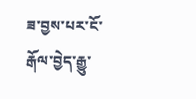ཟ་བྱས་པར་ངོ་རྒོལ་བྱེད་རྒྱུ་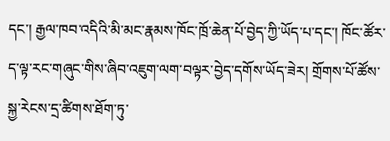དང་། རྒྱལ་ཁབ་འདིའི་མི་མང་རྣམས་ཁོང་ཁྲོ་ཆེན་པོ་བྱེད་ཀྱི་ཡོད་པ་དང་། ཁོང་ཚོར་ད་ལྟ་རང་གཞུང་གིས་ཞིབ་འཇུག་ལག་བལྟར་བྱེད་དགོས་ཡོད་ཟེར། གྲོགས་པོ་ཚོས་སྐྱ་རེངས་དྲ་ཚིགས་ཐོག་ཏུ་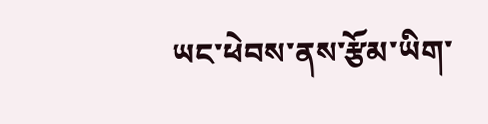ཡང་ཕེབས་ནས་རྩོམ་ཡིག་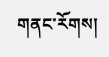གནང་རོགས།